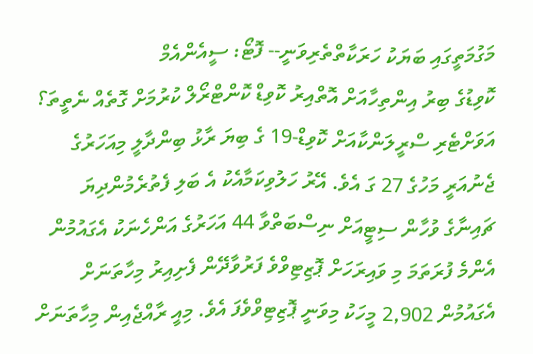މަގުމަތީގައި ބަޔަކު ހަރަކާތްތެރިވަނީ-- ފޮޓޯ: ސީއެންއެމް
ކޮވިޑުގެ ބިރު އިންތިހާއަށް އޮތްއިރު ކޮވިޑް ކޮންޓްރޯލް ކުރުމަށް ގޮތެއް ނެތީތަ؟
އަވަށްޓެރި ސްރީލަންކާއަށް ކޮވިޑް-19 ގެ ބިޔަ ރާޅު ބިންދާލީ މިއަހަރުގެ ޖެނުއަރީ މަހުގެ 27 ގަ އެވެ. އޭރު ހަލުވިކަމާއެކު އެ ބަލި ފެތުރެމުންދިޔަ ޗައިނާގެ ވުހާން ސިޓީއަށް ނިސްބަތްވާ 44 އަހަރުގެ އަންހެނަކު އެގައުމުން އެންމެ ފުރަތަމަ މި ވައިރަހަށް ޕޮޒިޓިވްވެ ފަރުވާދޭން ފެށިއިރު މިހާތަނަށް އެގައުމުން 2,902 މީހަކު މިވަނީ ޕޮޒިޓިވްވެފަ އެވެ. މިއީ ރާއްޖެއިން މިހާތަނަށް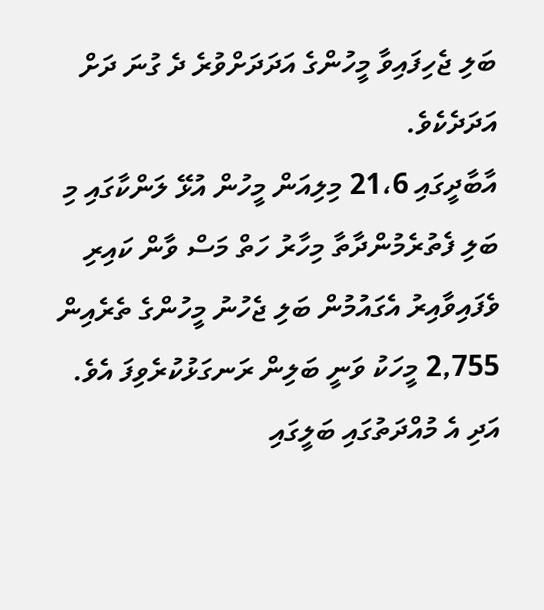ބަލި ޖެހިފައިވާ މީހުންގެ އަދަދަށްވުރެ ދެ ގުނަ ދަށް އަދަދެކެވެ.
އާބާދީގައި 21،6 މިލިއަން މީހުން އުޅޭ ލަންކާގައި މި ބަލި ފެތުރެމުންދާތާ މިހާރު ހަތް މަސް ވާން ކައިރި ވެފައިވާއިރު އެގައުމުން ބަލި ޖެހުނު މީހުންގެ ތެރެއިން 2,755 މީހަކު ވަނީ ބަލިން ރަނގަޅުކުރެވިފަ އެވެ. އަދި އެ މުއްދަތުގައި ބަލީގައި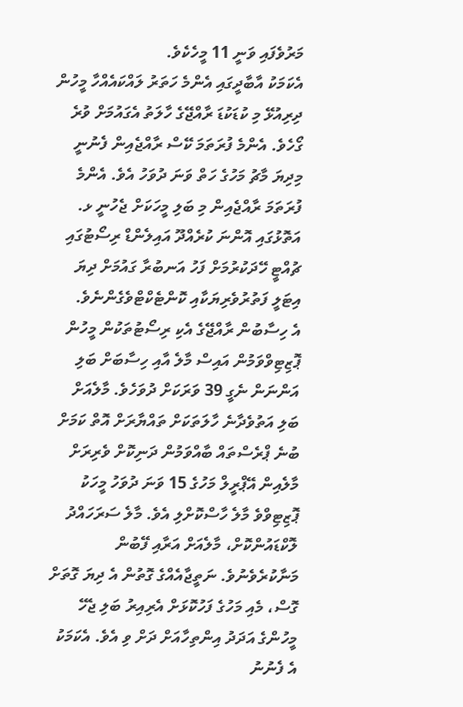މަރުވެފައި ވަނީ 11 މީހެކެވެ.
އެކަމަކު އާބާދީގައި އެންމެ ހަތަރު ލައްކައެއްހާ މީހުން ދިރިއުޅޭ މި ކުޑަކުޑަ ރާއްޖޭގެ ހާލަތު އެގައުމަށް ވުރެ ގޯހެވެ. އެންމެ ފުރަތަމަ ކޭސް ރާއްޖެއިން ފެނުނީ މިދިޔަ މާޗު މަހުގެ ހަތް ވަނަ ދުވަހު އެވެ. އެންމެ ފުރަތަމަ ރާއްޖެއިން މި ބަލި މީހަކަށް ޖެހުނީ ޅ. އަތޮޅުގައި އޮންނަ ކުރެއްދޫ އައިލެންޑް ރިސޯޓުގައި ޗުއްޓީ ހޭދަކުރުމަށް ފަހު އަނބުރާ ގައުމަށް ދިޔަ އިޓަލީ ފަތުރުވެރިޔަކާއި ކޮންޓެކްޓްވެގެންނެވެ.
އެ ހިސާބުން ރާއްޖޭގެ އެކި ރިސޯޓުތަކުން މީހުން ޕޮޒިޓިވްވަމުން އައިސް މާލެ އާއި ހިސާބަށް ބަލި އަންނަން ނެގީ 39 ވަރަކަށް ދުވަހެވެ. މާލެއަށް ބަލި އަތުވެދާނެ ހާލަތަކަށް ތައްޔާރަށް އޮތް ކަމަށް ބުނެ ޕްރެސްތައް ބާއްވަމުން ދަނިކޮށް ވެރިރަށް މާލެއިން އޭޕްރީލް މަހުގެ 15 ވަނަ ދުވަހު މީހަކު ޕޮޒިޓިވްވެ މާލެ ހާސްކޮށްލި އެވެ. މާލެ ސަރަހައްދު ލޮކްޑައުންކޮށް، މާލެއަށް އަރާއި ފޭބުން މަނާކުރެވެނުވެ. ނަތީޖާއެއްގެ ގޮތުން އެ ދިޔަ ގޮތަށް ގޮސް، މެއި މަހުގެ ފަހުކޮޅަށް އެރިއިރު ބަލި ޖެހޭ މީހުންގެ އަދަދު އިންތިހާއަށް ދަށް ވި އެވެ. އެކަމަކު އެ ފެނުނު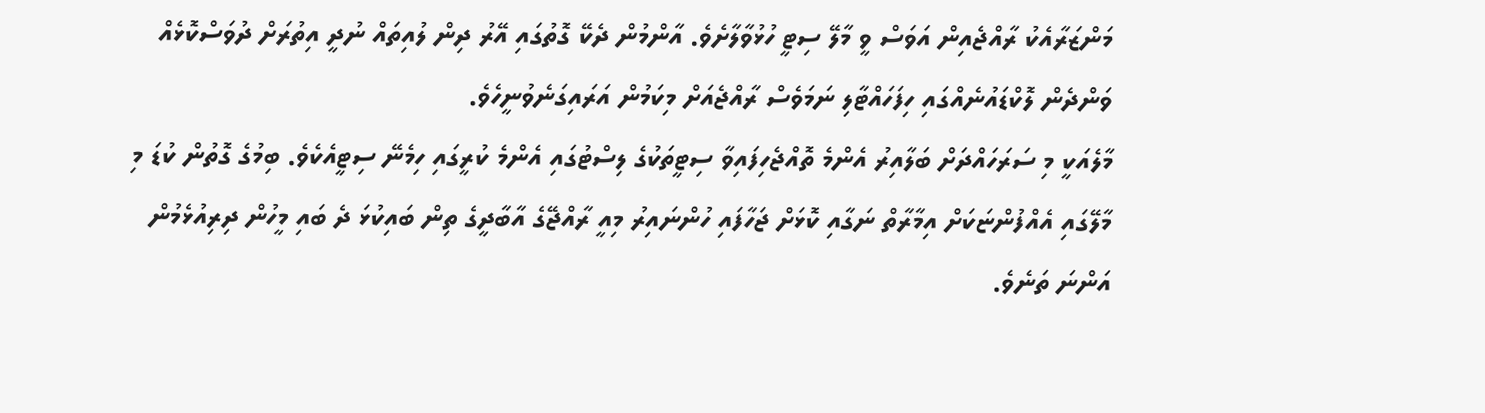މަންޒަރާއެކު ރާއްޖެއިން އަވަސް ވީ މާލޭ ސިޓީ ހުޅުވާލާށެވެ. އާންމުން ދެކޭ ގޮތުގައި އޭރު ދިން ލުއިތައް ނުދީ އިތުރަށް ދުވަސްކޮޅެއް ވަންދެން ލޮކްޑައުނެއްގައި ހިފަހައްޓާލި ނަމަވެސް ރާއްޖެއަށް މިކަމުން އަރައިގަނެވުނީހެވެ.
މާލެއަކީ މި ސަރަހައްދަށް ބަލާއިރު އެންމެ ތޮއްޖެހިފައިވާ ސިޓީތަކުގެ ލިސްޓުގައި އެންމެ ކުރީގައި ހިމެނޭ ސިޓީއެކެވެ. ބިމުގެ ގޮތުން ކުޑަ މި މާލޭގައި އެއްފުންޏަކަށް އިމާރާތް ނަގާއި ކޮޅަށް ޖަހާފައި ހުންނައިރު މިއީ ރާއްޖޭގެ އާބާދީގެ ތިން ބައިކުޅަ ދެ ބައި މީހުން ދިރިއުޅެމުން އަންނަ ތަނެވެ.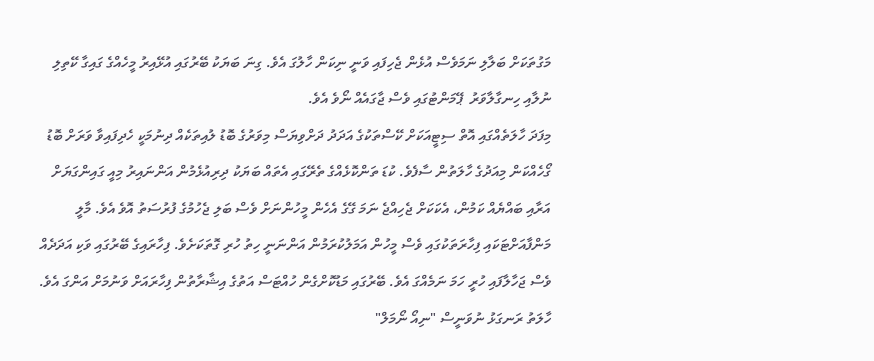މަގުތަކަށް ބަލާލި ނަމަވެސް އުޅެން ޖެހިފައި ވަނީ ނިކަން ހާލުގަ އެވެ. ގިނަ ބަޔަކު ބޭރުގައި އުޅޭއިރު މީހެއްގެ ގައިގާ ކޭތިލި ނުލާއި ހިނގާލާވަރު  ޕޭމަންޓުގައި ވެސް ޖާގައެއް ނޯވެ އެވެ.
މިފަދަ ހާލަތެއްގައި އޮތް ސިޓީއަކަށް ކޭސްތަކުގެ އަދަދު ދަށްވިޔަސް މިވަރުގެ ބޮޑު ލުއިތަކެއް ދިނުމަކީ ހެދިފައިވާ ވަރަށް ބޮޑު ގޯހެއްކަން މިއަދުގެ ހާލަތުން ސާފެވެ. ކުޑަ ތަންކޮޅެއްގެ ތެރޭގައި އެތައް ބަޔަކު ދިރިއުޅެމުން އަންނައިރު މިއީ ގައިންގަޔަށް އަރާއި ބައްޔެއް ކަމުން، އެކަކަށް ޖެހިއްޖެ ނަމަ ގޭގެ އެހެން މީހުންނަށް ވެސް ބަލި ޖެހުމުގެ ފުރުސަތު އޮވެ އެވެ. މާލީ މަންފާއަށްޓަކައި ފިހާރަތަކުގައި ވެސް މީހުން އަމަލުކުރަމުން އަންނަނީ ހިތު ހުރި ގޮތަކަށެވެ. ފިހާރައިގެ ބޭރުގައި ވަކި އަދަދެއް ވެސް ޖަހާލާފައި ހުރީ ހަމަ ނަމެއްގަ އެވެ. ބޭރުގައި މަޑުކޮށްގެން ހުއްޓަސް އަތުގެ އިޝާރާތުން ފިހާރައަށް ވަނުމަށް އަންގަ އެވެ.
ހާލަތު ރަނގަޅު ނުވަނީސް "ނިއޯ ނޯމަލް"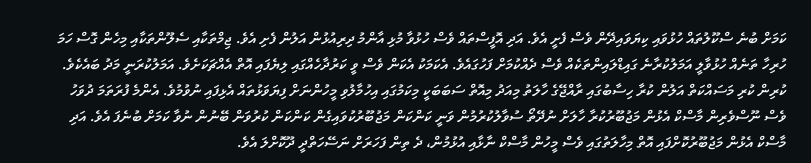ކަމަށް ބުނެ ސްކޫލުތައް ހުޅުވައި ކިޔަވައިދޭން ވެސް ފެށީ އެވެ. އަދި އޮފީސްތައް ވެސް ހުޅުވާ މުޅި އާންމު ދިރިއުޅުން އަލުން ފެށި އެވެ. ޖިމްތަކާއި ސެލޫންތަކާއި މިހެން ގޮސް ހަމަ ހުރިހާ ތަނެއް ހުޅުވާލީ އަމަލުކުރާނެ ގައިޑްލައިންތަކެއް ވެސް ދެއްކުމަށް ފަހުގައެވެ. އެކަމަކު އެކަން ވެސް ވީ ކަރުދާހެއްގައި ލިޔެފައި އޮތް އެއްޗަކަށެވެ. އަމަލުކުރަނީ މަދު ބައެކެވެ.
ކުރިން ކުރި މަސައްކަތް އަލުން ކުރާ ހިސާބުގައި ރާއްޖޭގެ ހާލަތު މިއަދު މިއޮތް ސަބަބަކީ މިކަމުގައި އިހުމާލުވި މީހުންނަށް ފިޔަވަޅުތައް އެޅިފައި ނުވުމުވެ. އެންމެ ފުރަތަމަ ދުވަހު ވެސް ނޫސްވެރިން މާސްކް އެޅުން މަޖުބޫރުކުރާ ހާލަށް ނުދޭތޯ ސުވާލުކުރުމުން ވަނީ ކަންކަން މަޖުބޫރުކުވައިގެން ކަންކަން ކުރުވަން ބޭނުން ނުވާ ކަމަށް ބުނެފަ އެވެ. އަދި މާސްކް އެޅުން މަޖުބޫރުކޮށްފައި އޮތް މިހާލަތުގައި ވެސް މީހުން މާސްކް ނާޅާއި އުޅުމުން، ދެ ތިން ފަހަރަށް ނަސޭހަތްދީ ދޫކޮށްލަ އެވެ.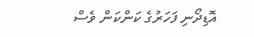އޮޑިދޯނި ފަހަރުގެ ކަންކަން ވެސް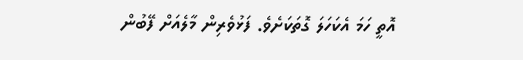އޮތީ ހަމަ އެކަހަލަ ގޮތަކަށެވެ. ފަޅުވެރިން މާލެއަށް ފޭބުން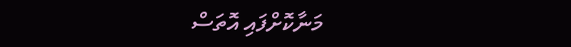މަނާކޮށްފައި އޮތަސް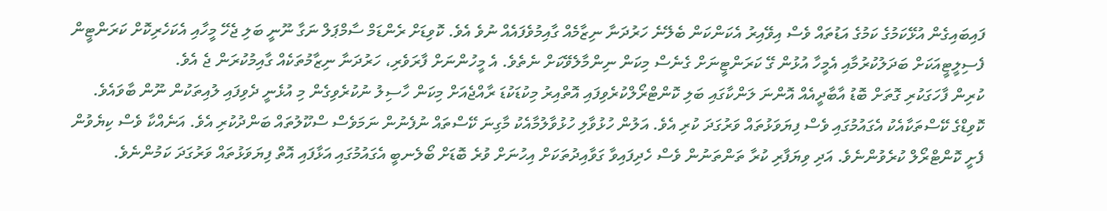ފައިބައިގެން އުޅޭކަމުގެ ކަމުގެ އަޑުތައް ވެސް އިވޭއިރު އެކަންކަން ބެލޭނެ ހަރުދަނާ ނިޒާމެއް ގާއިމުވެފައެއް ނުވެ އެވެ. ކޮވިޑަށް ރެންޑަމް ސާމްޕަލް ނަގާ ނޫނީ ބަލި ޖެހޭ މީހާއި އެކަހެރިކޮށް ކަރަންޓީން ފެސިލީޓީއަކަށް ބަދަލުކުރުމާއި އެމީހާ އުޅުން ގޭ ކަރަންޓީނަށް ގެނެސް މިކަން ނިންމާލެވޭކަށް ނެތެވެ. އެ މީހުންނަށް ފާރަވެރި، ހަރުދަނާ ނިޒާމުތަކެއް ގާއިމުކުރަން ޖެ އެވެ.
ކުރިން ފާހަގަކުރި ގޮތަށް ބޮޑު އާބާދީއެއް އޮންނަ ލަންކާގައި ބަލި ކޮންޓްރޯލްކުރެވިފައި އޮތްއިރު މިކުޑަކުޑަ ރާއްޖެއަށް މިކަން ހާސިލު ނުކުރެވިގެން މި އުޅެނީ ދެވިފައި ލުއިތަކުން ނޫން ބާވައެވެ. ކޮވިޑްގެ ކޭސްތަކާއެކު އެގައުމުގައި ވެސް ފިޔަވަޅުތައް ވަރުގަދަ ކުރި އެވެ. އަލުން ހުޅުވާލި ހުޅުވާލުމާއެކު މާގިނަ ކޭސްތައް ނުފެނުން ނަމަވެސް ސްކޫލުތައް ބަންދުކުރި އެވެ. އަނެއްކާ ވެސް ކިޔެވުން ފެށީ ކޮންޓްރޯލް ކުރެވުންނެވެ. އަދި ވިޔަފާރި ކުރާ ތަންތަނުން ވެސް ހެދިފައިވާ ގަވާއިދުތަކަށް އިހުނަށް ވުރެ ބޮޑަށް ބޯލެނބީ އެގައުމުގައި އަޅާފައި އޮތް ފިޔަވަޅުތައް ވަރުގަދަ ކަމުންނެވެ.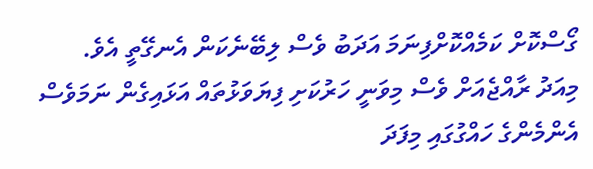ގޯސްކޮށް ކަމެއްކޮށްފިނަމަ އަދަބު ވެސް ލިބޭނެކަން އެނގޭތީ އެވެ.
މިއަދު ރާއްޖެއަށް ވެސް މިވަނީ ހަރުކަށި ފިޔަވަޅުތައް އަޅައިގެން ނަމަވެސް އެންމެންގެ ހައްގުގައި މިފަދަ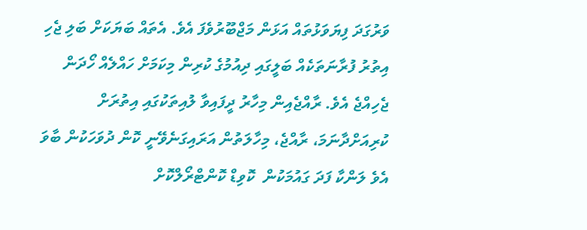ވަރުގަދަ ފިޔަވަޅުތައް އަޅަން މަޖްބޫރުވެފަ އެވެ. އެތައް ބަޔަކަށް ބަލި ޖެހި އިތުރު ފުރާނަތަކެއް ބަލީގައި ދިއުމުގެ ކުރިން މިކަމަށް ހައްލެއް ހޯދަން ޖެހިއްޖެ އެވެ. ރާއްޖެއިން މިހާރު ދީފައިވާ ލުއިތަކުގައި އިތުރަށް ކުރިއަށްދާނަމަ، ރާއްޖެ، މިހާލަތުން އަރައިގަނެވޭނީ ކޮން ދުވަހަކުން ބާވަ އެވެ ލަންކާ ފަދަ ގައުމަކުން  ކޮވިޑް ކޮންޓްރޯލްކޮށް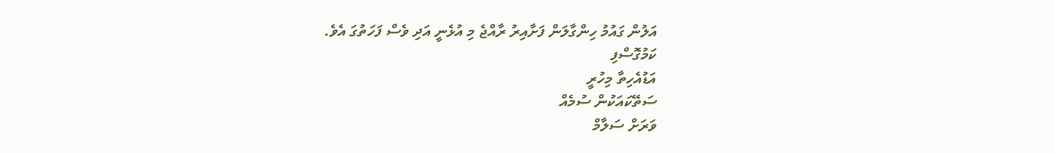އަލުން ގައުމު ހިންގާލަން ފަށާއިރު ރާއްޖެ މި އުޅެނީ އަދި ވެސް ފަހަތުގަ އެވެ.
ކަމުގޮސްފި
އަޑުއެހިތާ މިހުރީ
ސަތޭކައަކުން ސުމެއް
ވަރަށް ސަލާމް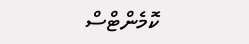ކޮމެންޓްސް